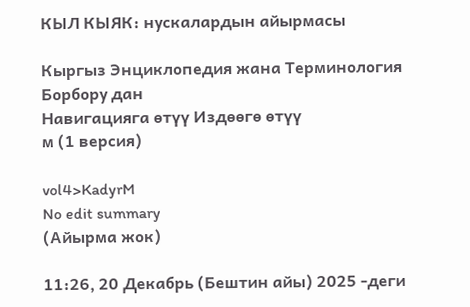КЫЛ КЫЯК: нускалардын айырмасы

Кыргыз Энциклопедия жана Терминология Борбору дан
Навигацияга өтүү Издөөгө өтүү
м (1 версия)

vol4>KadyrM
No edit summary
(Айырма жок)

11:26, 20 Декабрь (Бештин айы) 2025 -деги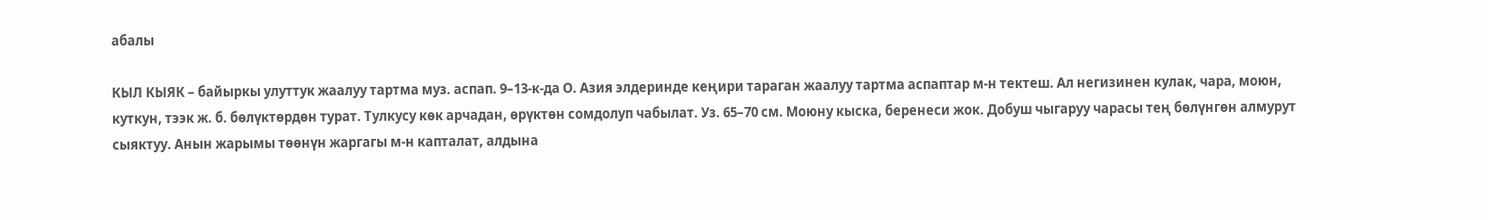абалы

КЫЛ КЫЯК – байыркы улуттук жаалуу тартма муз. аспап. 9–13-к-да О. Азия элдеринде кеңири тараган жаалуу тартма аспаптар м-н тектеш. Ал негизинен кулак, чара, моюн, куткун, тээк ж. б. бөлүктөрдөн турат. Тулкусу көк арчадан, өрүктөн сомдолуп чабылат. Уз. 65–70 см. Моюну кыска, беренеси жок. Добуш чыгаруу чарасы тең бөлүнгөн алмурут сыяктуу. Анын жарымы төөнүн жаргагы м-н капталат, алдына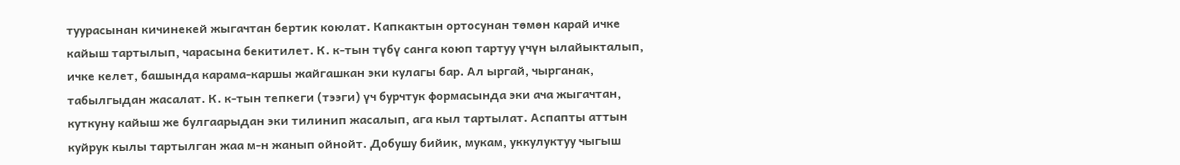туурасынан кичинекей жыгачтан бертик коюлат. Капкактын ортосунан төмөн карай ичке кайыш тартылып, чарасына бекитилет. К. к-тын түбү санга коюп тартуу үчүн ылайыкталып, ичке келет, башында карама-каршы жайгашкан эки кулагы бар. Ал ыргай, чырганак, табылгыдан жасалат. К. к-тын тепкеги (тээги) үч бурчтук формасында эки ача жыгачтан, куткуну кайыш же булгаарыдан эки тилинип жасалып, ага кыл тартылат. Аспапты аттын куйрук кылы тартылган жаа м-н жанып ойнойт. Добушу бийик, мукам, уккулуктуу чыгыш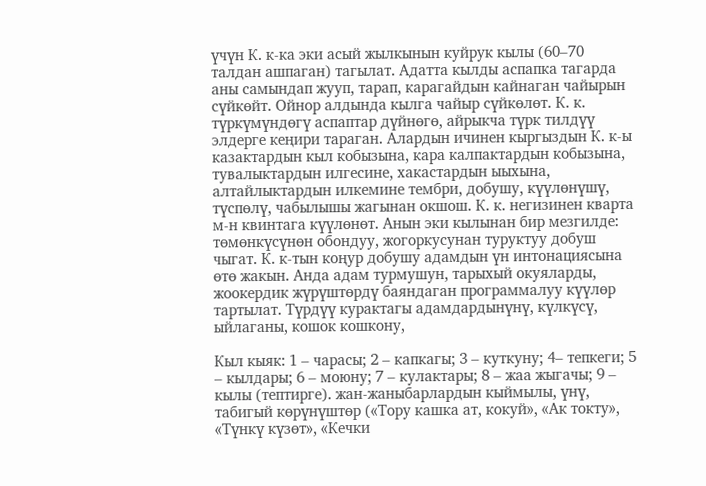үчүн К. к-ка эки асый жылкынын куйрук кылы (60–70 талдан ашпаган) тагылат. Адатта кылды аспапка тагарда аны самындап жууп, тарап, карагайдын кайнаган чайырын сүйкөйт. Ойнор алдында кылга чайыр сүйкөлөт. К. к. түркүмүндөгү аспаптар дүйнөгө, айрыкча түрк тилдүү элдерге кеңири тараган. Алардын ичинен кыргыздын К. к-ы казактардын кыл кобызына, кара калпактардын кобызына, тувалыктардын илгесине, хакастардын ыыхына, алтайлыктардын илкемине тембри, добушу, күүлөнүшү, түспөлү, чабылышы жагынан окшош. К. к. негизинен кварта м-н квинтага күүлөнөт. Анын эки кылынан бир мезгилде: төмөнкүсүнөн обондуу, жогоркусунан туруктуу добуш чыгат. К. к-тын коңур добушу адамдын үн интонациясына өтө жакын. Анда адам турмушун, тарыхый окуяларды, жоокердик жүрүштөрдү баяндаган программалуу күүлөр тартылат. Түрдүү курактагы адамдардынүнү, күлкүсү, ыйлаганы, кошок кошкону,

Кыл кыяк: 1 – чарасы; 2 – капкагы; 3 – куткуну; 4– тепкеги; 5 – кылдары; 6 – моюну; 7 – кулактары; 8 – жаа жыгачы; 9 – кылы (тептирге). жан-жаныбарлардын кыймылы, үнү, табигый көрүнүштөр («Тору кашка ат, кокуй», «Ак токту», «Түнкү күзөт», «Кечки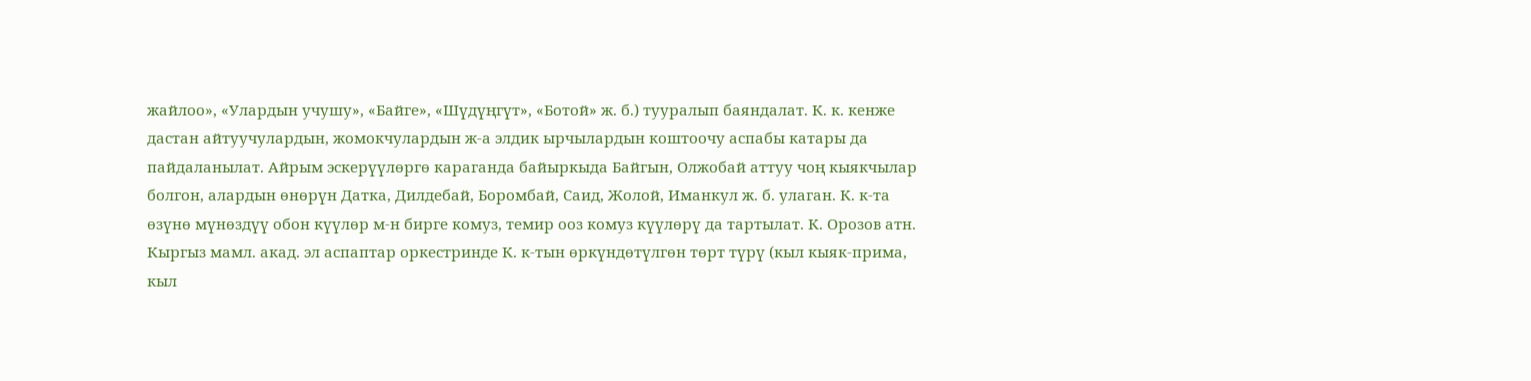жайлоо», «Улардын учушу», «Байге», «Шүдүңгүт», «Ботой» ж. б.) тууралып баяндалат. К. к. кенже дастан айтуучулардын, жомокчулардын ж-а элдик ырчылардын коштоочу аспабы катары да пайдаланылат. Айрым эскерүүлөргө караганда байыркыда Байгын, Олжобай аттуу чоң кыякчылар болгон, алардын өнөрүн Датка, Дилдебай, Боромбай, Саид, Жолой, Иманкул ж. б. улаган. К. к-та өзүнө мүнөздүү обон күүлөр м-н бирге комуз, темир ооз комуз күүлөрү да тартылат. К. Орозов атн. Кыргыз мамл. акад. эл аспаптар оркестринде К. к-тын өркүндөтүлгөн төрт түрү (кыл кыяк-прима, кыл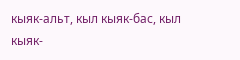кыяк-альт, кыл кыяк-бас, кыл кыяк-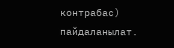контрабас) пайдаланылат.